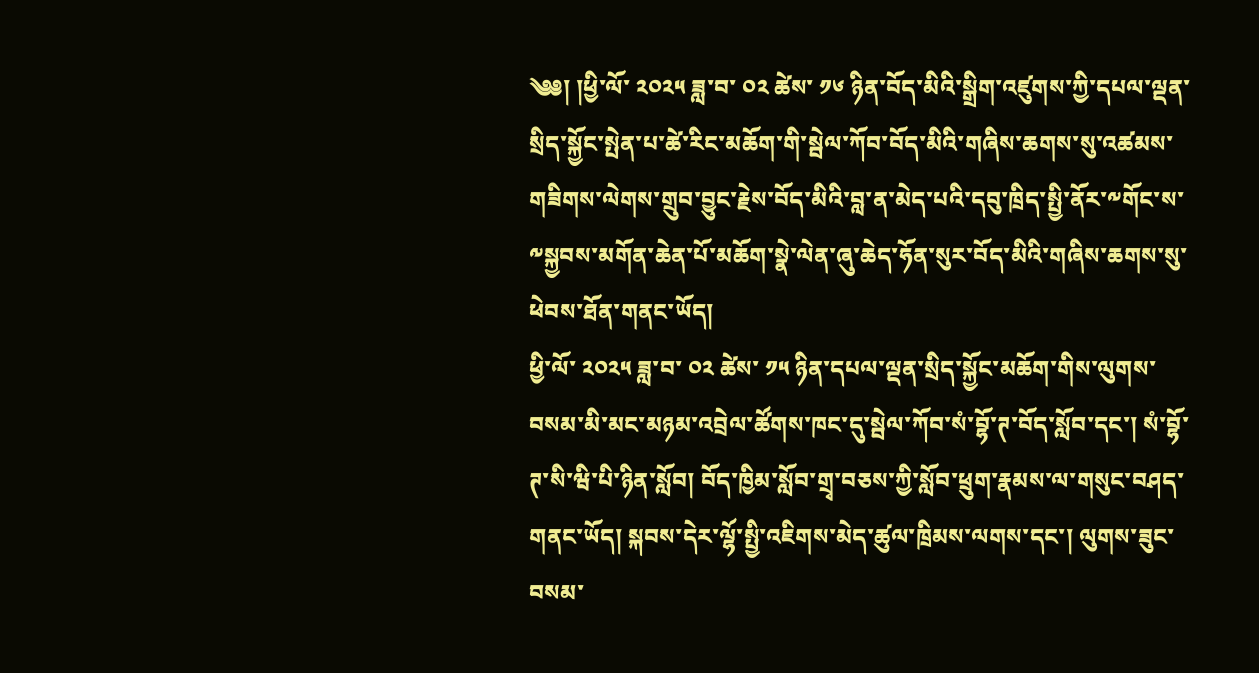༄༅། །ཕྱི་ལོ་ ༢༠༢༥ ཟླ་བ་ ༠༢ ཚེས་ ༡༦ ཉིན་བོད་མིའི་སྒྲིག་འཛུགས་ཀྱི་དཔལ་ལྡན་སྲིད་སྐྱོང་སྤེན་པ་ཚེ་རིང་མཆོག་གི་སྦེལ་ཀོབ་བོད་མིའི་གཞིས་ཆགས་སུ་འཚམས་གཟིགས་ལེགས་གྲུབ་བྱུང་རྗེས་བོད་མིའི་བླ་ན་མེད་པའི་དབུ་ཁྲིད་སྤྱི་ནོར་༸གོང་ས་༸སྐྱབས་མགོན་ཆེན་པོ་མཆོག་སྣེ་ལེན་ཞུ་ཆེད་ཧོན་སུར་བོད་མིའི་གཞིས་ཆགས་སུ་ཕེབས་ཐོན་གནང་ཡོད།
ཕྱི་ལོ་ ༢༠༢༥ ཟླ་བ་ ༠༢ ཚེས་ ༡༥ ཉིན་དཔལ་ལྡན་སྲིད་སྐྱོང་མཆོག་གིས་ལུགས་བསམ་མི་མང་མཉམ་འབྲེལ་ཚོགས་ཁང་དུ་སྦེལ་ཀོབ་སཾ་བྷོ་ཊ་བོད་སློབ་དང་། སཾ་བྷོ་ཊ་སི་ཝི་པི་ཉིན་སློབ། བོད་ཁྱིམ་སློབ་གྲྭ་བཅས་ཀྱི་སློབ་ཕྲུག་རྣམས་ལ་གསུང་བཤད་གནང་ཡོད། སྐབས་དེར་ལྷོ་སྤྱི་འཇིགས་མེད་ཚུལ་ཁྲིམས་ལགས་དང་། ལུགས་ཟུང་བསམ་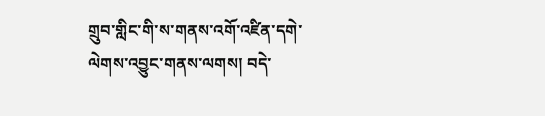གྲུབ་གླིང་གི་ས་གནས་འགོ་འཛིན་དགེ་ལེགས་འབྱུང་གནས་ལགས། བདེ་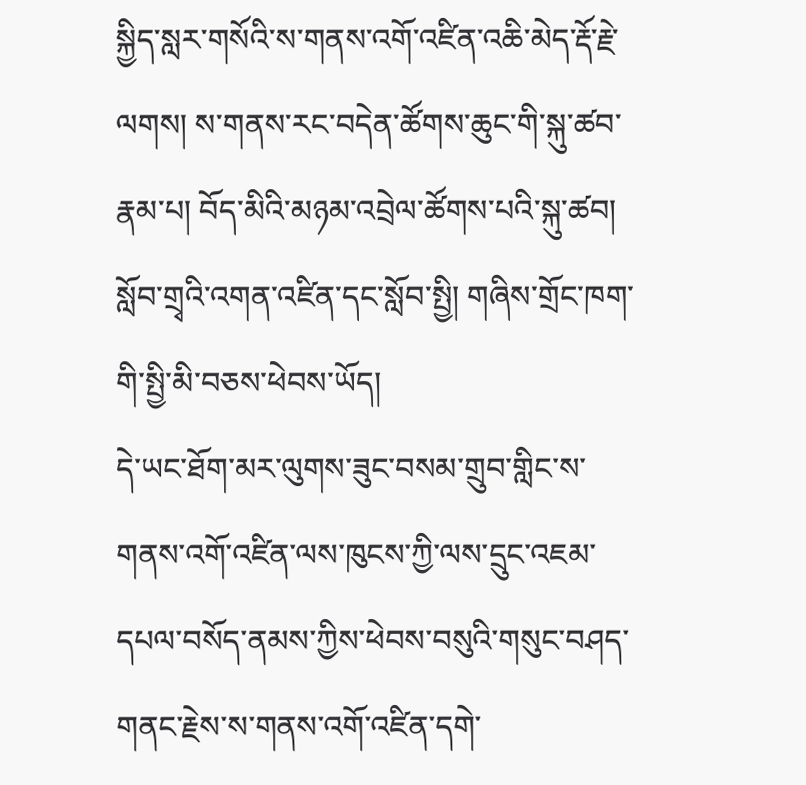སྐྱིད་སླར་གསོའི་ས་གནས་འགོ་འཛིན་འཆི་མེད་རྡོ་རྗེ་ལགས། ས་གནས་རང་བདེན་ཚོགས་ཆུང་གི་སྐུ་ཚབ་རྣམ་པ། བོད་མིའི་མཉམ་འབྲེལ་ཚོགས་པའི་སྐུ་ཚབ། སློབ་གྲྭའི་འགན་འཛིན་དང་སློབ་སྤྱི། གཞིས་གྲོང་ཁག་གི་སྤྱི་མི་བཅས་ཕེབས་ཡོད།
དེ་ཡང་ཐོག་མར་ལུགས་ཟུང་བསམ་གྲུབ་གླིང་ས་གནས་འགོ་འཛིན་ལས་ཁུངས་ཀྱི་ལས་དྲུང་འཇམ་དཔལ་བསོད་ནམས་ཀྱིས་ཕེབས་བསུའི་གསུང་བཤད་གནང་རྗེས་ས་གནས་འགོ་འཛིན་དགེ་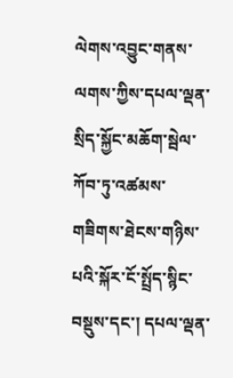ལེགས་འབྱུང་གནས་ལགས་ཀྱིས་དཔལ་ལྡན་སྲིད་སྐྱོང་མཆོག་སྦེལ་ཀོབ་ཏུ་འཚམས་གཟིགས་ཐེངས་གཉིས་པའི་སྐོར་ངོ་སྤྲོད་སྙིང་བསྡུས་དང་། དཔལ་ལྡན་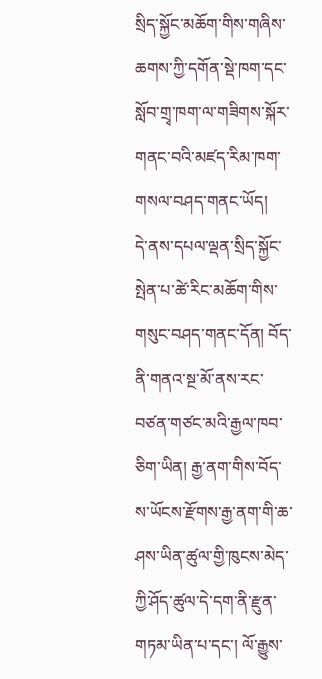སྲིད་སྐྱོང་མཆོག་གིས་གཞིས་ཆགས་ཀྱི་དགོན་སྡེ་ཁག་དང་སློབ་གྲྭ་ཁག་ལ་གཟིགས་སྐོར་གནང་བའི་མཛད་རིམ་ཁག་གསལ་བཤད་གནང་ཡོད།
དེ་ནས་དཔལ་ལྡན་སྲིད་སྐྱོང་སྤེན་པ་ཚེ་རིང་མཆོག་གིས་གསུང་བཤད་གནང་དོན། བོད་ནི་གནའ་སྔ་མོ་ནས་རང་བཙན་གཙང་མའི་རྒྱལ་ཁབ་ཅིག་ཡིན། རྒྱ་ནག་གིས་བོད་ས་ཡོངས་རྫོགས་རྒྱ་ནག་གི་ཆ་ཤས་ཡིན་ཚུལ་གྱི་ཁུངས་མེད་ཀྱི་ཤོད་ཚུལ་དེ་དག་ནི་རྫུན་གཏམ་ཡིན་པ་དང་། ལོ་རྒྱུས་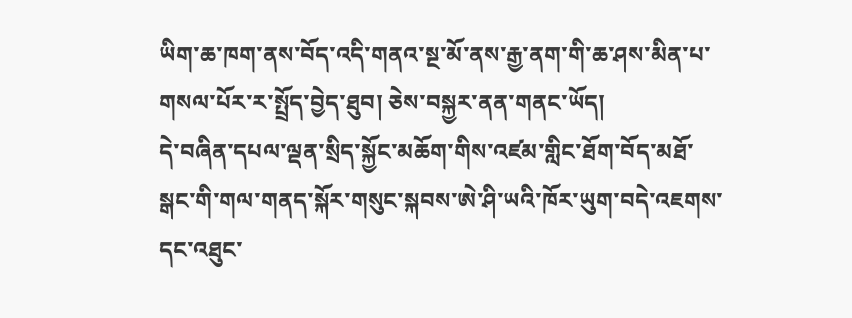ཡིག་ཆ་ཁག་ནས་བོད་འདི་གནའ་སྔ་མོ་ནས་རྒྱ་ནག་གི་ཆ་ཤས་མིན་པ་གསལ་པོར་ར་སྤྲོད་བྱེད་ཐུབ། ཅེས་བསྐྱར་ནན་གནང་ཡོད།
དེ་བཞིན་དཔལ་ལྡན་སྲིད་སྐྱོང་མཆོག་གིས་འཛམ་གླིང་ཐོག་བོད་མཐོ་སྒང་གི་གལ་གནད་སྐོར་གསུང་སྐབས་ཨེ་ཤི་ཡའི་ཁོར་ཡུག་བདེ་འཇགས་དང་འཐུང་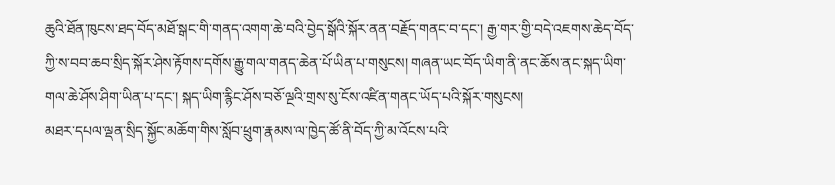ཆུའི་ཐོན་ཁུངས་ཐད་བོད་མཐོ་སྒང་གི་གནད་འགག་ཆེ་བའི་བྱེད་སྒོའི་སྐོར་ནན་བརྗོད་གནང་བ་དང་། རྒྱ་གར་གྱི་བདེ་འཇགས་ཆེད་བོད་ཀྱི་ས་བབ་ཆབ་སྲིད་སྐོར་ཤེས་རྟོགས་དགོས་རྒྱུ་གལ་གནད་ཆེན་པོ་ཡིན་པ་གསུངས། གཞན་ཡང་བོད་ཡིག་ནི་ནང་ཆོས་ནང་སྐད་ཡིག་གལ་ཆེ་ཤོས་ཤིག་ཡིན་པ་དང་། སྐད་ཡིག་རྙིང་ཤོས་བཅོ་ལྔའི་གྲས་སུ་ངོས་འཛིན་གནང་ཡོད་པའི་སྐོར་གསུངས།
མཐར་དཔལ་ལྡན་སྲིད་སྐྱོང་མཆོག་གིས་སློབ་ཕྲུག་རྣམས་ལ་ཁྱེད་ཚོ་ནི་བོད་ཀྱི་མ་འོངས་པའི་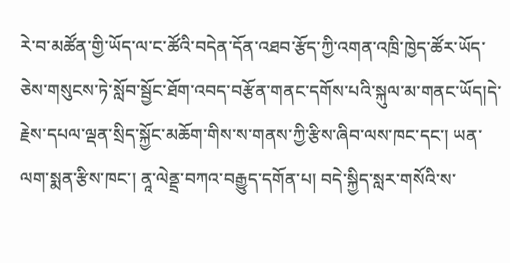རེ་བ་མཚོན་གྱི་ཡོད་ལ་ང་ཚོའི་བདེན་དོན་འཐབ་རྩོད་ཀྱི་འགན་འཁྲི་ཁྱེད་ཚོར་ཡོད་ཅེས་གསུངས་ཏེ་སློབ་སྦྱོང་ཐོག་འབད་བརྩོན་གནང་དགོས་པའི་སྐུལ་མ་གནང་ཡོད།དེ་རྗེས་དཔལ་ལྡན་སྲིད་སྐྱོང་མཆོག་གིས་ས་གནས་ཀྱི་རྩིས་ཞིབ་ལས་ཁང་དང་། ཡན་ལག་སྨན་རྩིས་ཁང་། ནཱ་ལེནྡྲ་བཀའ་བརྒྱུད་དགོན་པ། བདེ་སྐྱིད་སླར་གསོའི་ས་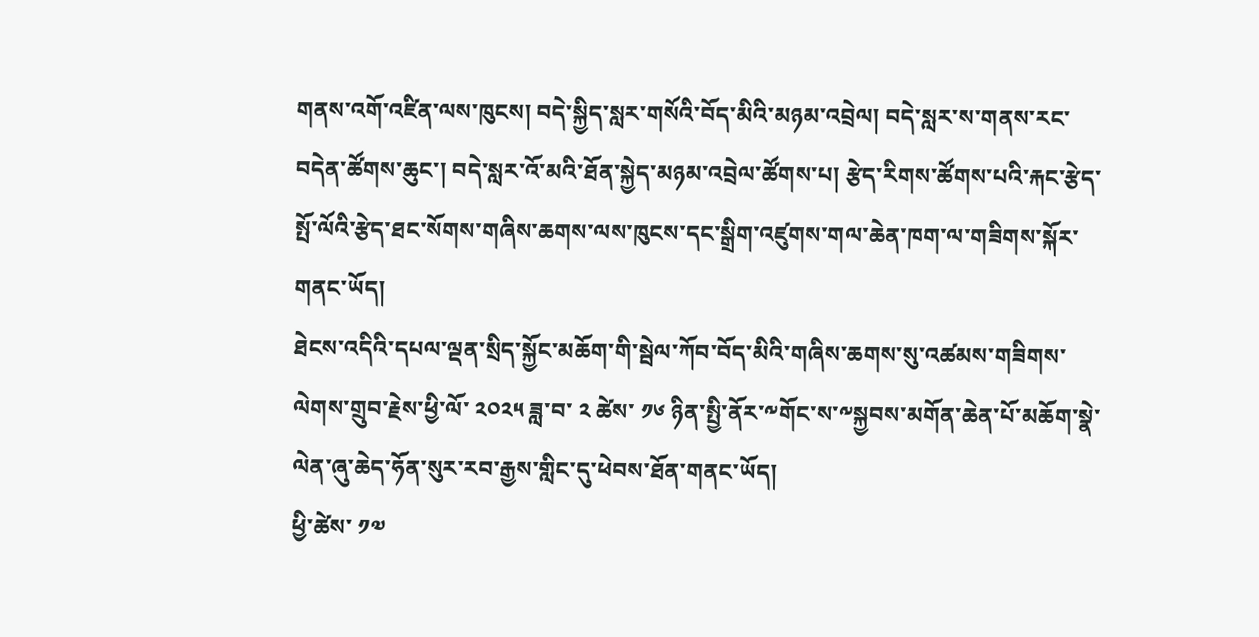གནས་འགོ་འཛིན་ལས་ཁུངས། བདེ་སྐྱིད་སླར་གསོའི་བོད་མིའི་མཉམ་འབྲེལ། བདེ་སླར་ས་གནས་རང་བདེན་ཚོགས་ཆུང་། བདེ་སླར་འོ་མའི་ཐོན་སྐྱེད་མཉམ་འབྲེལ་ཚོགས་པ། རྩེད་རིགས་ཚོགས་པའི་རྐང་རྩེད་སྤོ་ལོའི་རྩེད་ཐང་སོགས་གཞིས་ཆགས་ལས་ཁུངས་དང་སྒྲིག་འཛུགས་གལ་ཆེན་ཁག་ལ་གཟིགས་སྐོར་གནང་ཡོད།
ཐེངས་འདིའི་དཔལ་ལྡན་སྲིད་སྐྱོང་མཆོག་གི་སྦེལ་ཀོབ་བོད་མིའི་གཞིས་ཆགས་སུ་འཚམས་གཟིགས་ལེགས་གྲུབ་རྗེས་ཕྱི་ལོ་ ༢༠༢༥ ཟླ་བ་ ༢ ཚེས་ ༡༦ ཉིན་སྤྱི་ནོར་༸གོང་ས་༸སྐྱབས་མགོན་ཆེན་པོ་མཆོག་སྣེ་ལེན་ཞུ་ཆེད་ཧོན་སུར་རབ་རྒྱས་གླིང་དུ་ཕེབས་ཐོན་གནང་ཡོད།
ཕྱི་ཚེས་ ༡༧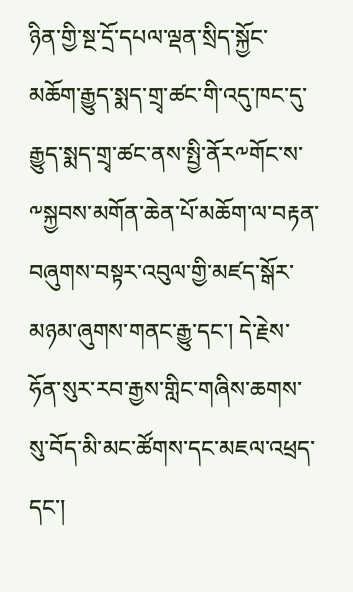ཉིན་གྱི་སྔ་དྲོ་དཔལ་ལྡན་སྲིད་སྐྱོང་མཆོག་རྒྱུད་སྨད་གྲྭ་ཚང་གི་འདུ་ཁང་དུ་རྒྱུད་སྨད་གྲྭ་ཚང་ནས་སྤྱི་ནོར༸གོང་ས་༸སྐྱབས་མགོན་ཆེན་པོ་མཆོག་ལ་བརྟན་བཞུགས་བསྟར་འབུལ་གྱི་མཛད་སྒོར་མཉམ་ཞུགས་གནང་རྒྱུ་དང་། དེ་རྗེས་ཧོན་སུར་རབ་རྒྱས་གླིང་གཞིས་ཆགས་སུ་བོད་མི་མང་ཚོགས་དང་མཇལ་འཕྲད་དང་།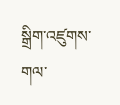སྒྲིག་འཛུགས་གལ་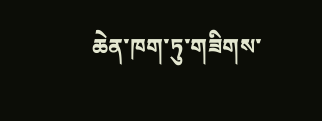ཆེན་ཁག་ཏུ་གཟིགས་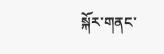སྐོར་གནང་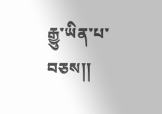རྒྱུ་ཡིན་པ་བཅས།།